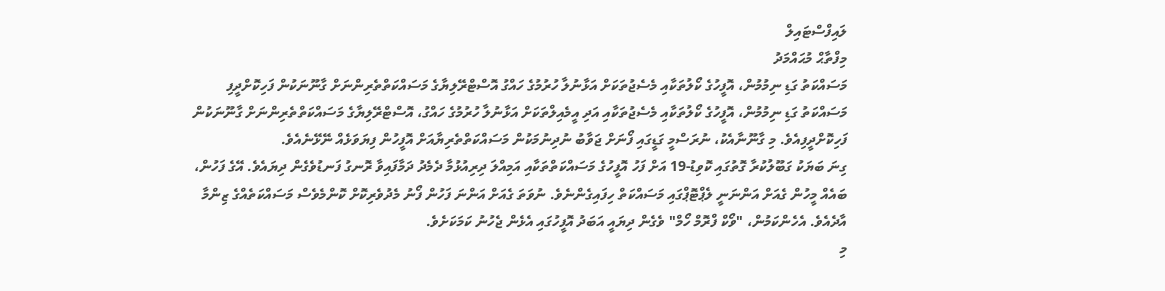ލައިފްސްޓައިލް
މިފްތާޙް މުޙައްމަދު
މަސައްކަތު ގަޑި ނިމުމުން، އޮފީހުގެ ކޯލުތަކާއި މެސެޖުތަކަށް އަޅާނުލާ ހުރުމުގެ ހައްގު އޮސްޓްރޭލިޔާގެ މަސައްކަތްތެރިންނަށް ގާނޫނަކުން ފަހިކޮށްދީފި
މަސައްކަތު ގަޑި ނިމުމުން، އޮފީހުގެ ކޯލުތަކާއި މެސެޖުތަކާއި އަދި އީމެއިލްތަކަށް އަޅާނުލާ ހުރުމުގެ ހައްގު، އޮސްޓްރޭލިޔާގެ މަސައްކަތްތެރިންނަށް ގާނޫނަކުން ފަހިކޮށްދީފިއެވެ. މި ގާނޫނާއެކު، ނުރަސްމީ ގަޑީގައި ފޯނަށް ޖަވާބު ނުދިނުމަކުން މަސައްކަތްތެރިޔާއަށް އޮފީހުން ފިޔަވަޅެއް ނޭޅޭނެއެވެ.
ގިނަ ބަޔަކު ގަބޫލުކުރާ ގޮތުގައި ކޮވިޑު-19 އަށް ފަހު އޮފީހުގެ މަސައްކަތްތަކާއި އަމިއްލަ ދިރިއުޅުމާ ދެމެދު ދަމާފައިވާ ރޮނގު ފަނޑުވެގެން ދިޔައެވެ. އޭގެ ފަހުން، ބައެއް މީހުން ގެއަށް އަންނަނީ ލެޕްޓޮޕްގައި މަސައްކަތް ހިފައިގެންނެވެ. ނުވަތަ ގެއަށް އަންނަ ފަހުން ފޯނު މެދުވެރިކޮށް ކޮންމެވެސް މަސައްކަތެއްގެ ޒިންމާ އާދެއެވެ. އެހެންކަމުން، "ވޯކް ފްރޮމް ހޯމް" ވެގެން ދިޔައީ އަބަދު އޮފީހުގައި އެޅެން ޖެހުނު ކަމަކަށެވެ.
މި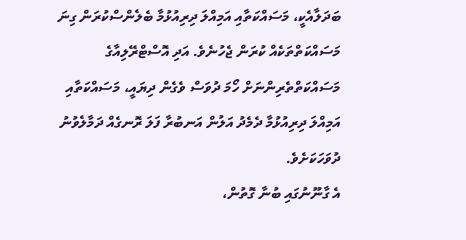ބަދަލާއެކީ، މަސައްކަތާއި އަމިއްލަ ދިރިއުޅުމާ ބެލެންސްކުރަން ގިނަ މަސައްކަތްތަކެއް ކުރަން ޖެހުނެވެ. އަދި އޮސްޓްރޭލިއާގެ މަސައްކަތްތެރިންނަށް ހޯމަ ދުވަސް ވެގެން ދިޔައީ، މަސައްކަތާއި އަމިއްލަ ދިރިއުޅުމާ ދެމެދު އަލުން އަނބުރާ ފަލަ ރޮނގެއް ދަމާލެވުނު ދުވަހަކަށެވެ.
އެ ގާނޫނުގައި ބުނާ ގޮތުން،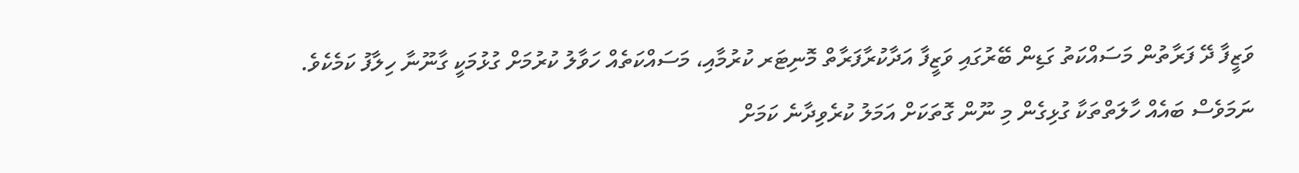ވަޒީފާ ދޭ ފަރާތުން މަސައްކަތު ގަޑިން ބޭރުގައި ވަޒީފާ އަދާކުރާފަރާތް މޮނިޓަރ ކުރުމާއި، މަސައްކަތެއް ހަވާލު ކުރުމަށް ގުޅުމަކީ ގާނޫނާ ހިލާފު ކަމެކެވެ. ނަމަވެސް ބައެއް ހާލަތްތަކާ ގުޅިގެން މި ނޫން ގޮތަކަށް އަމަލު ކުރެވިދާނެ ކަމަށް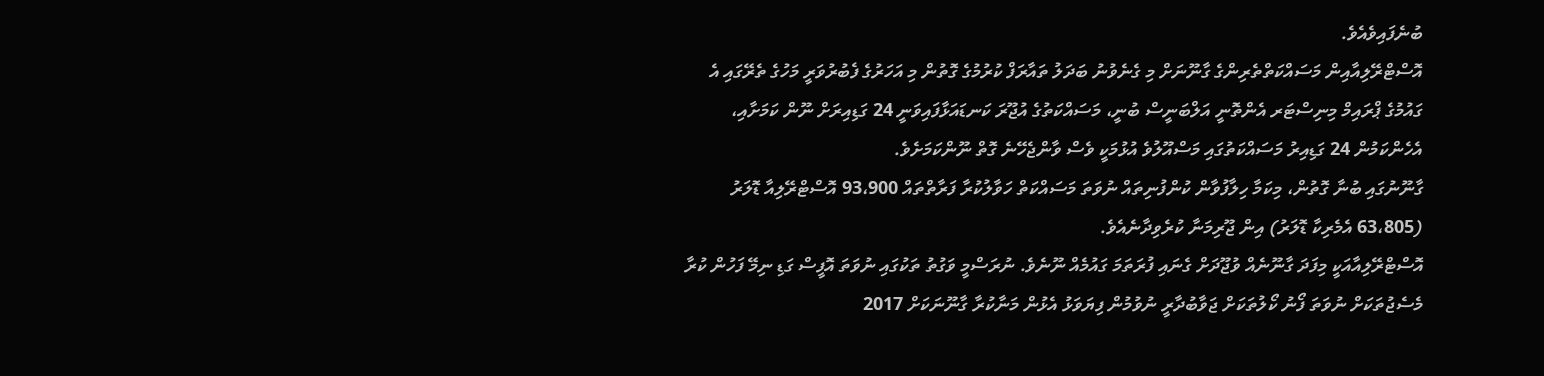ބުނެފައިވެއެވެ.
އޮސްޓްރޭލިއާއިން މަސައްކަތްތެރިންގެ ގާނޫނަށް މި ގެނެވުނު ބަދަލު ތައާރަފް ކުރުމުގެ ގޮތުން މި އަހަރުގެ ފެބުރުވަރީ މަހުގެ ތެރޭގައި އެ ގައުމުގެ ޕްރައިމް މިނިސްޓަރ އެންތޮނީ އަލްބަނީސް ބުނީ، މަސައްކަތުގެ އުޖޫރަ ކަނޑައަޅާފައިވަނީ 24 ގަޑިއިރަށް ނޫން ކަމަށާއި، އެހެންކަމުން 24 ގަޑިއިރު މަސައްކަތުގައި މަސްއޫލުވެ އުޅުމަކީ ވެސް ވާންޖެހޭނެ ގޮތް ނޫންކަމަށެވެ.
ގާނޫނުގައި ބުނާ ގޮތުން، މިކަމާ ހިލާފުވާން ކުންފުނިތައް ނުވަތަ މަސައްކަތް ހަވާލުކުރާ ފަރާތްތައް 93،900 އޮސްޓްރޭލިއާ ޑޮލަރު (63،805 އެމެރިކާ ޑޮލަރު) އިން ޖޫރިމަނާ ކުރެވިދާނެއެވެ.
އޮސްޓްރޭލިއާއަކީ މިފަދަ ގާނޫނެއް ވުޖޫދަށް ގެނައި ފުރަތަމަ ގައުމެއް ނޫނެވެ. ނުރަސްމީ ވަގުތު ތަކުގައި ނުވަތަ އޮފީސް ގަޑި ނިމޭ ފަހުން ކުރާ މެސެޖުތަކަށް ނުވަތަ ފޯނު ކޯލުތަކަށް ޖަވާބުދާރީ ނުވުމުން ފިޔަވަޅު އެޅުން މަނާކުރާ ގާނޫނަކަށް 2017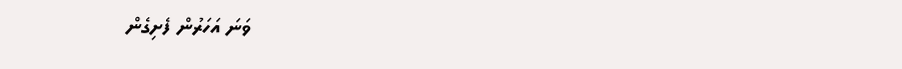ވަނަ އަހަރުން ފެށިގެން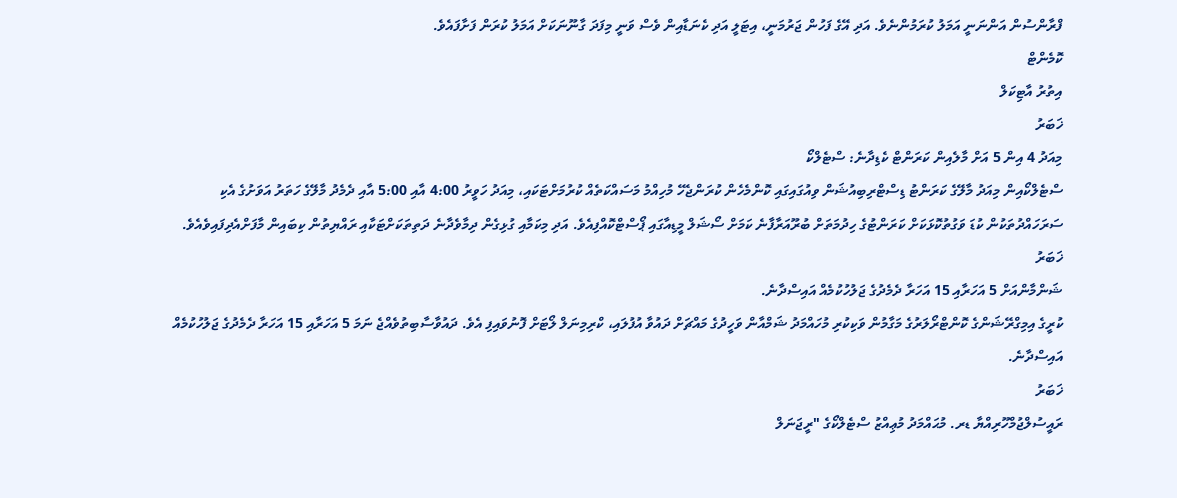ފްރާންސުން އަންނަނީ އަމަލު ކުރަމުންނެވެ. އަދި އޭގެ ފަހުން ޖަރުމަނީ، އިޓަލީ އަދި ކެނަޑާއިން ވެސް ވަނީ މިފަދަ ގާނޫނަކަށް އަމަލު ކުރަން ފަށާފައެވެ.
ކޮމެންޓް
އިތުރު އާޓިކަލް
ޚަބަރު
މިއަދު 4 އިން 5 އަށް މާލެއިން ކަރަންޓް ކެޑިދާނެ: ސްޓެލްކޯ
ސްޓެލްކޯއިން މިއަދު މާލޭގެ ކަރަންޓު ޑިސްޓްރިބިއުޝަން ވިއުގައިގައި ކޮންމެހެން ކުރަންޖެހޭ މުހިއްމު މަސައްކަތެއް ކުރުމަށްޓަކައި، މިއަދު ހަވީރު 4:00 އާއި 5:00 އާއި ދެމެދު މާލޭގެ ހަތަރު އަވަށުގެ އެކި ސަރަހައްދުތަކުން ކުޑަ ވަގުތުކޮޅަކަށް ކަރަންޓުގެ ހިދުމަތަށް ބުރޫއަރާފާނެ ކަމަށް ސޯޝަލް މީޑިއާގައި ޕޯސްޓްކޮއްފިއެވެ. އަދި މިކަމާއި ގުޅިގެން ދިމާވެދާނެ ދަތިތަކަށްޓަކާއި ރައްޔިތުން ކިބައިން މާފަށްއެދިފައިވެއެވެ.
ޚަބަރު
ޝަންމާންއަށް 5 އަހަރާއި 15 އަހަރާ ދެމެދުގެ ޖަލުހުކުމެއް އައިސްދާނެ.
ކުރީގެ އިމިގްރޭޝަންގެ ކޮންޓްރޯލަރުގެ މަގާމުން ވަކިކުރި މުހައްމަދު ޝަމްއާން ވަހީދުގެ މައްޗަށް ދައުވާ އުފުލައި، ކްރިމިނަލް ލޯޓަށް ފޮނުވައިފި އެވެ. ދައުވާސާބިތުވެއްޖެ ނަމަ 5 އަހަރާއި 15 އަހަރާ ދެމެދުގެ ޖަލުހުކުމެއް އައިސްދާނެ.
ޚަބަރު
ރައީސުލްޖުމްހޫރިއްޔާ ޑރ. މުޙައްމަދު މުޢިއްޒު ސްޓެލްކޯގެ "ރީޖަނަލް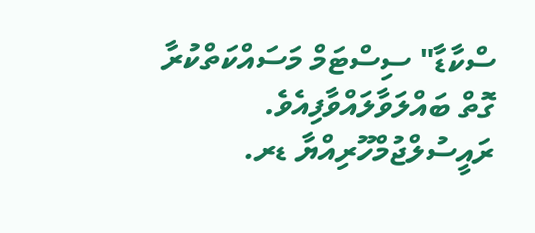ސްކާޑާ" ސިސްޓަމް މަސައްކަތްކުރާ ގޮތް ބައްލަވާލައްވާފިއެވެ.
ރައީސުލްޖުމްހޫރިއްޔާ ޑރ.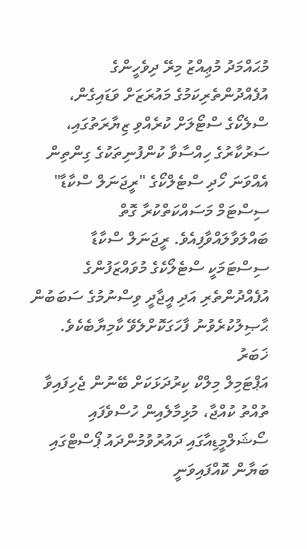މުޙައްމަދު މުޢިއްޒު މިރޭ ދިވެހީންގެ އުފެއްދުންތެރިކަމުގެ މައުރަޒަށް ވަޑައިގެން، ސްލެކޯގެ ސްޓޯލަށް ކުރެއްވި ޒިޔާރަތުގައި، ސަރުކާރުގެ ހިއްސާވާ ކުންފުނިތަކުގެ ގިންތިން އެއްވަނަ ހޯދި ސްޓެލްކޯގެ "ރީޖަނަލް ސްކާޑާ" ސިސްޓަމް މަސައްކަތްކުރާ ގޮތް ބައްލަވާލައްވާފިއެވެ. ރީޖަނަލް ސްކާޑާ ސިސްޓަމަކީ ސްޓެލޯކެގެ މުވައްޒަފުންގެ އުފެއްދުންތެރި އަދި އީޖާދީ ވިސްނުމުގެ ސަބަބުން ޙާޞިލުކުރެވުނު ފާހަގަކޮށްލެވޭ ކާމިޔާބެކެވެ.
ޚަބަރު
އަޕްޓަމިލް މިލްކް ކިރުދަޅަކަށް ބޭނުން ޖެހިފައިވާ ތުއްތު ކުއްޖާ، މުޅިމާލެއިން ހުސްވެފައި
ސޯޝަލްމީޑިއާގައި ދައުރުވުމުންދައު ޕޯސްޓްގައި ބަޔާން ކޮއްފައިވަނީ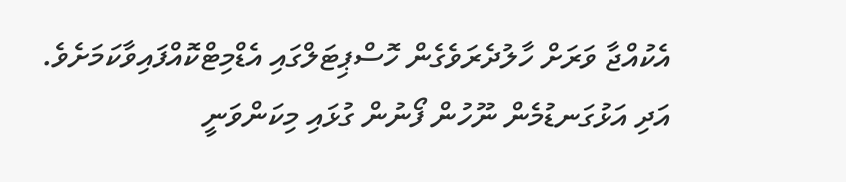އެކުއްޖާ ވަރަށް ހާލުދެރަވެގެން ހޮސްޕިޓަލްގައި އެޑްމިޓްކޮއްފައިވާކަމަށެވެ. އަދި އަޅުގަނޑުމެން ނޫހުން ފޯނުން ގުޅައި މިކަންވަނީ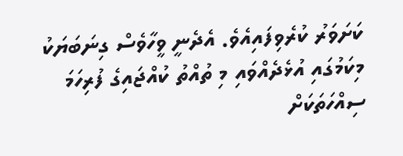ކަށަވަރު ކުރެވިފައިއެވެ. އެދެނީ ވީހާވެސް ގިނަބަޔަކު މިކަމުގައި އުޅެދެއްވައި މި ތުއްތު ކުއްޖައިގެ ފުރިހަމަ ސިއްހަތަކަށް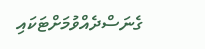ގެނަސްދެއްވުމަށްޓަކައި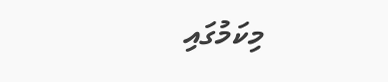މިކަމުގައި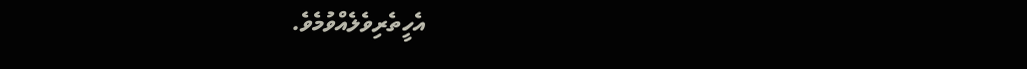އެހީތެރިވެލެއްވުމެވެ.